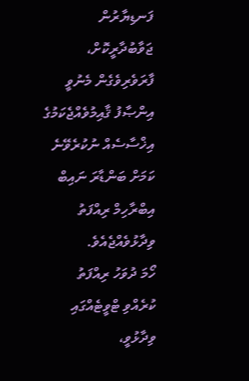ފަނޑިޔާރުން ޖަވާބުދާރީކޮށް، ފާރަވެރިވެގެން މެނުވީ އިންޞާފު ޤާއިމުވެއްޖެކަމުގެ އިޚްސާސެއް ނުކުރެވޭނެ ކަމަށް ބަންޑާރަ ނައިބް އިބްރާހިމް ރިއްފަތު ވިދާޅުވެއްޖެއެވެ.
ހޯމަ ދުވަހު ރިއްފަތު ކުރެއްވި ޓްވީޓެއްގައި ވިދާޅުވީ،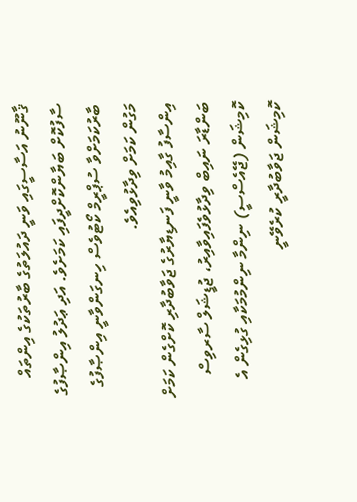ޤާނޫނު އަސާސީގައި ވަނީ ދައުލަތުގެ ބާރުތަކުގެ އިންތައް ސާފުކޮށް ބަޔާންކޮށްދީފައި ކަމަށެވެ. އަދި ޢަދުލު އިންޞާފުގެ ބާރުކަމަށްވާ ސުޕްރީމް ކޯޓުވެސް ހިނގަންވާނީ އިންޞާފުގެ މަގުން ކަމަށް ވިދާޅުވިއެވެ.
އިންސާފު ގާއިމު ވާނީ ފަނޑިޔާރުގެ ޖަވާބުދާރި ކޮށްގެން ކަމަށް ބަންޑާރަ ނައިބް ވިދާޅުވެފައިވާއިރު، ޖުޑީޝަލް ސާރވިސް ކޮމިޝަން (ޖޭއެސްސީ) ނިންމާ ނިންމުމަކާއި ގުޅިގެން އެ ކޮމިޝަން ޖަވާބުދާރީ ކުރެވޭނީ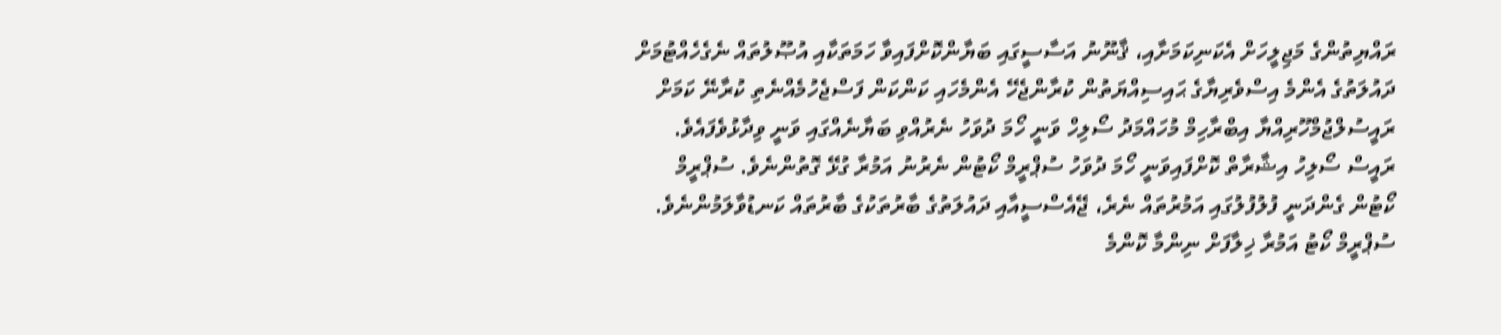ރައްޔިތުންގެ މަޖިލީހަށް އެކަނިކަމަށާއި، ޤާނޫނު އަސާސީގައި ބަޔާންކޮށްފައިވާ ހަމަތަކާއި އުޞޫލުތައް ނެގެހެއްޓުމަށް ދައުލަތުގެ އެންމެ އިސްވެރިޔާގެ ޙައިސިއްޔަތުން ކުރާންޖެހޭ އެންމެހައި ކަންކަން ފަސްޖެހުމެއްނެތި ކުރާނޭ ކަމަށް ރައީސުލްޖުމްހޫރިއްޔާ އިބްރާހިމް މުހައްމަދު ސޯލިހް ވަނީ ހޯމަ ދުވަހު ނެރުއްވި ބަޔާނެއްގައި ވަނީ ވިދާޅުވެފައެވެ.
ރައީސް ސޯލިހު އިޝާރާތް ކޮށްފައިވަނީ ހޯމަ ދުވަހު ސުޕްރީމް ކޯޓުން ނެރުނު އަމުރާ ގުޅޭ ގޮތުންނެވެ. ސުޕްރީމް ކޯޓުން ގެންދަނީ ފުލުފުލުގައި އަމުރުތައް ނެރެ، ޖޭއެސްސީއާއި ދައުލަތުގެ ބާރުތަކުގެ ބާރުތައް ކަނޑުވާލަމުންނެވެ. ސުޕްރީމް ކޯޓު އަމުރާ ޚިލާފަށް ނިންމާ ކޮންމެ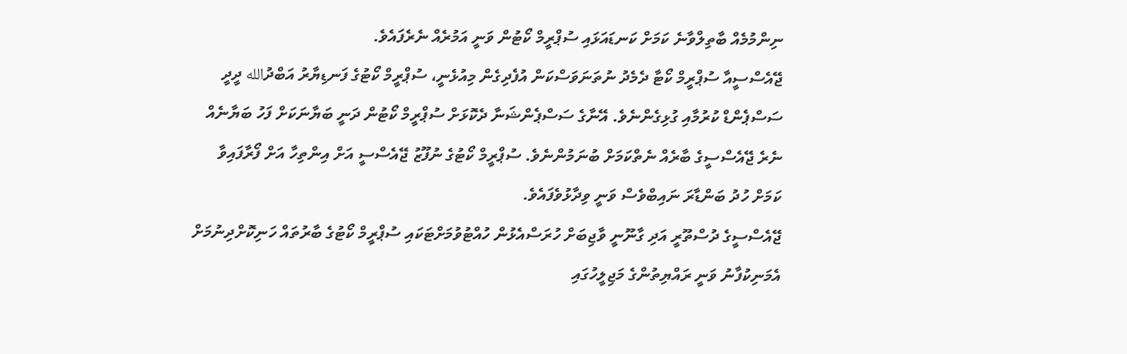ނިންމުމެއް ބާތިލްވާނެ ކަމަށް ކަނޑައަޅައި ސުޕްރީމް ކޯޓުން ވަނީ އަމުރެއް ނެރެފައެވެ.
ޖޭއެސްސީއާ ސުޕްރީމް ކޯޓާ ދެމެދު ނުތަނަވަސްކަން އުފެދިގެން މިއުޅެނީ، ސުޕްރީމް ކޯޓުގެ ފަނޑިޔާރު އަބްދުالله ދީދީ ސަސްޕެންޑް ކުރުމާއި ގުޅިގެންނެވެ. އޭނާގެ ސަސްޕެންޝަނާ ދެކޮޅަށް ސުޕްރީމް ކޯޓުން ދަނީ ބަޔާނަކަށް ފަހު ބަޔާނެއް ނެރެ ޖޭއެސްސީގެ ބާރެއް ނެތްކަމަށް ބުނަމުންނެވެ. ސުޕްރީމް ކޯޓުގެ ނުފޫޒު ޖޭއެސްސީ އަށް އިންތިހާ އަށް ފޯރާފައިވާ ކަމަށް ހުދު ބަންޑާރަ ނައިބްވެސް ވަނީ ވިދާޅުވެފައެވެ.
ޖޭއެސްސީގެ ދުސްތޫރީ އަދި ގާނޫނީ ވާޖިބަށް ހުރަސްއެޅުން ހުއްޓުވުމަށްޓަކައި ސުޕްރީމް ކޯޓުގެ ބާރުތައް ހަނިކޮށްދިނުމަށް އެމަނިކުފާނު ވަނީ ރައްޔިތުންގެ މަޖިލީހުގައި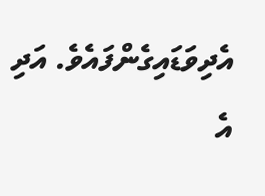އެދިވަޑައިގެންފައެވެ. އަދި އެ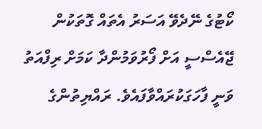ކޯޓުގެ ނޭދެވޭ އަސަރު އެތައް ގޮތަކުން ޖޭއެސްސީ އަށް ފޯރުވަމުންދާ ކަމަށް ރިފްއަތު ވަނީ ފާހަގަކުރައްވާފައެވެ. ރައްޔިތުންގެ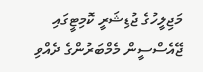މަޖިލީހުގެ ޖުޑިޝަރީ ކޮމިޓީގައި ޖޭއެސްސީން މެމްބަރުންގެ ދެއްވި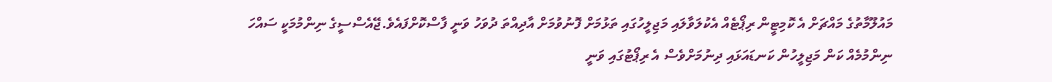މައުލޫމާތުގެ މައްޗަށް އެ ކޮމިޓީން ރިޕޯޓެއް އެކުލަވާލައި މަޖިލީހުގައި ތަޅުމަށް ފޮނުވުމަށް އާދިއްތަ ދުވަހު ވަނީ ފާސްކޮށްފައެވެ.ޖޭއެސްސީގެ ނިންމުމަކީ ސައްހަ ނިންމުމެއް ކަން މަޖިލީހުން ކަނޑައަޅައި ދިނުމަށްވެސް އެ ރިޕޯޓުގައި ވަނީ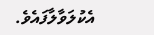އެކުލަވާލާފައެވެ.